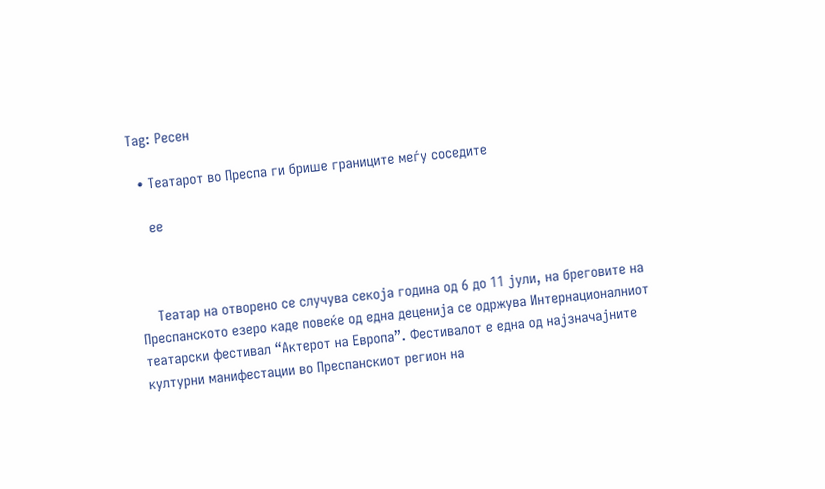Tag: Ресен

  • Театарот во Преспа ги брише границите меѓу соседите

    ee



    Театар на отворено се случува секоја година од 6 до 11 јули, на бреговите на Преспанското езеро каде повеќе од една деценија се одржува Интернационалниот театарски фестивал “Актерот на Европа”. Фестивалот е една од најзначајните културни манифестации во Преспанскиот регион на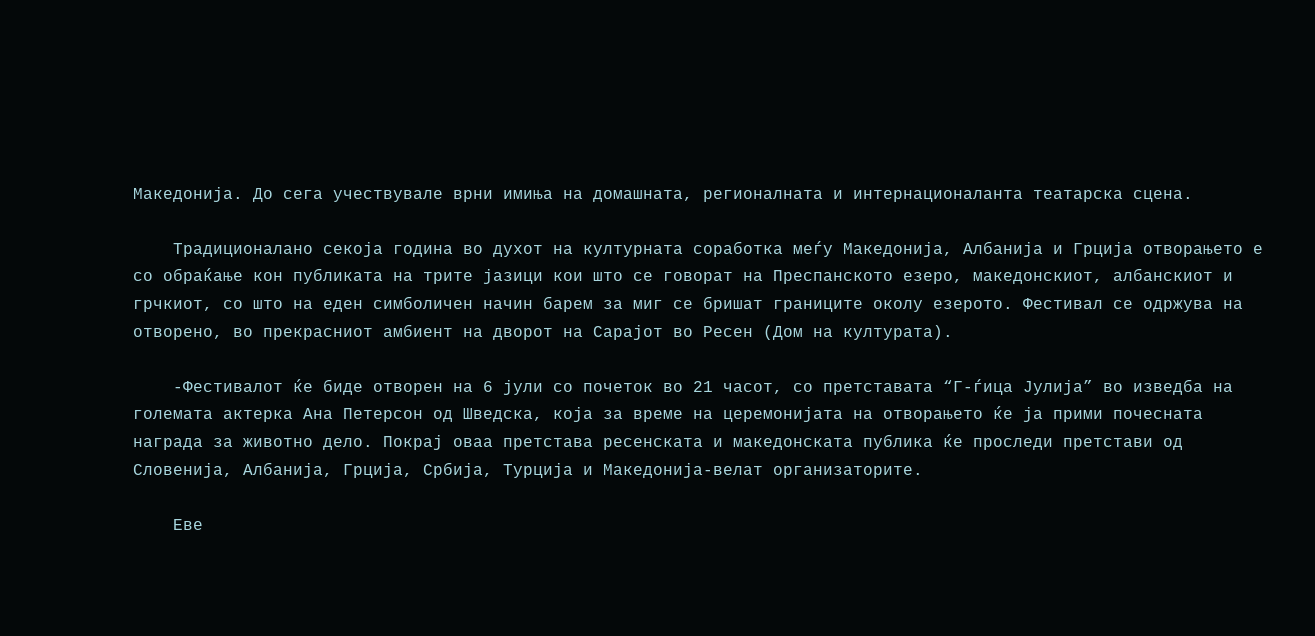Македонија. До сега учествувале врни имиња на домашната, регионалната и интернационаланта театарска сцена.

    Традиционалано секоја година во духот на културната соработка меѓу Македонија, Албанија и Грција отворањето е со обраќање кон публиката на трите јазици кои што се говорат на Преспанското езеро, македонскиот, албанскиот и грчкиот, со што на еден симболичен начин барем за миг се бришат границите околу езерото. Фестивал се одржува на отворено, во прекрасниот амбиент на дворот на Сарајот во Ресен (Дом на културата).

    -Фестивалот ќе биде отворен на 6 јули со почеток во 21 часот, со претставата “Г-ѓица Јулија” во изведба на големата актерка Ана Петерсон од Шведска, која за време на церемонијата на отворањето ќе ја прими почесната награда за животно дело. Покрај оваа претстава ресенската и македонската публика ќе проследи претстави од Словенија, Албанија, Грција, Србија, Турција и Македонија-велат организаторите.

    Еве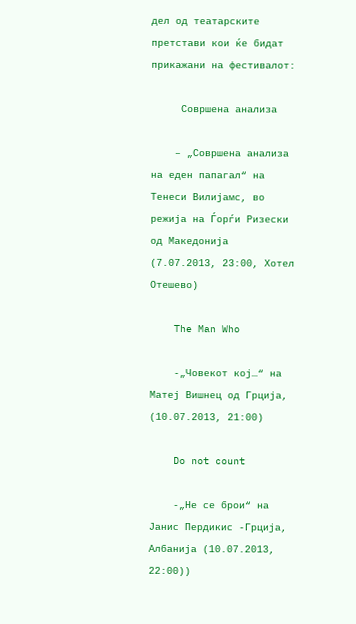дел од театарските претстави кои ќе бидат прикажани на фестивалот:

     Совршена анализа

    – „Совршена анализа на еден папагал“ на Тенеси Вилијамс, во режија на Ѓорѓи Ризески од Македонија (7.07.2013, 23:00, Хотел Отешево)

    The Man Who

    -„Човекот кој…“ на Матеј Вишнец од Грција, (10.07.2013, 21:00)

    Do not count

    -„Не се брои“ на Јанис Пердикис -Грција, Албанија (10.07.2013, 22:00))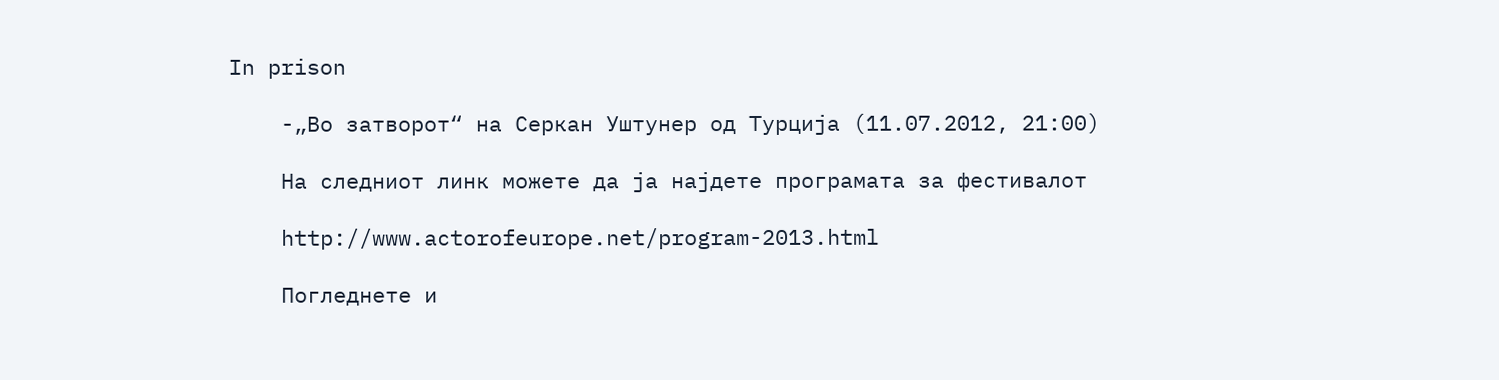In prison

    -„Во затворот“ на Серкан Уштунер од Турција (11.07.2012, 21:00)

    На следниот линк можете да ја најдете програмата за фестивалот

    http://www.actorofeurope.net/program-2013.html

    Погледнете и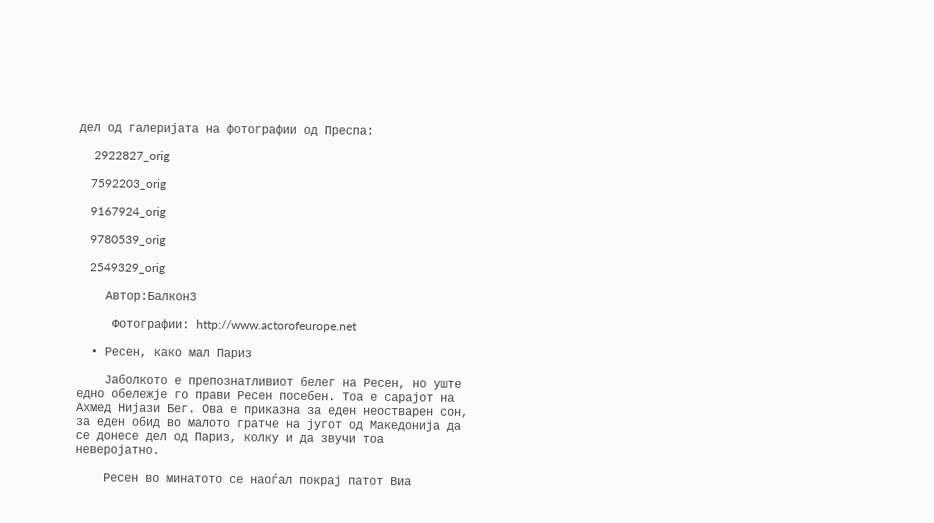дел од галеријата на фотографии од Преспа:

     2922827_orig

    7592203_orig

    9167924_orig

    9780539_orig

    2549329_orig

    Автор:Балкон3

     Фотографии: http://www.actorofeurope.net

  • Ресен, како мал Париз

    Јаболкото е препознатливиот белег на Ресен, но уште едно обележје го прави Ресен посебен. Тоа е сарајот на Ахмед Нијази Бег. Ова е приказна за еден неостварен сон, за еден обид во малото гратче на југот од Македонија да се донесе дел од Париз, колку и да звучи тоа неверојатно.

    Ресен во минатото се наоѓал покрај патот Виа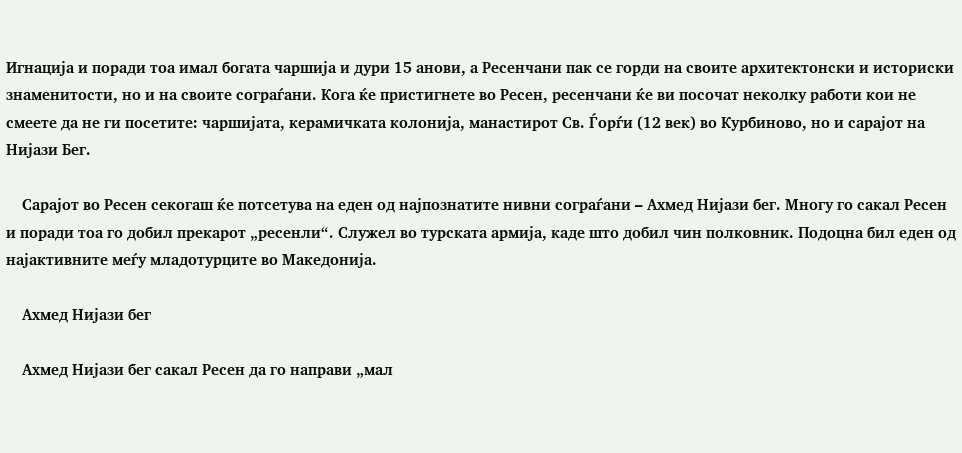Игнација и поради тоа имал богата чаршија и дури 15 анови, а Ресенчани пак се горди на своите архитектонски и историски знаменитости, но и на своите сограѓани. Кога ќе пристигнете во Ресен, ресенчани ќе ви посочат неколку работи кои не смеете да не ги посетите: чаршијата, керамичката колонија, манастирот Св. Ѓорѓи (12 век) во Курбиново, но и сарајот на Нијази Бег.

    Сарајот во Ресен секогаш ќе потсетува на еден од најпознатите нивни сограѓани – Ахмед Нијази бег. Многу го сакал Ресен и поради тоа го добил прекарот „ресенли“. Служел во турската армија, каде што добил чин полковник. Подоцна бил еден од најактивните меѓу младотурците во Македонија.

    Ахмед Нијази бег

    Ахмед Нијази бег сакал Ресен да го направи „мал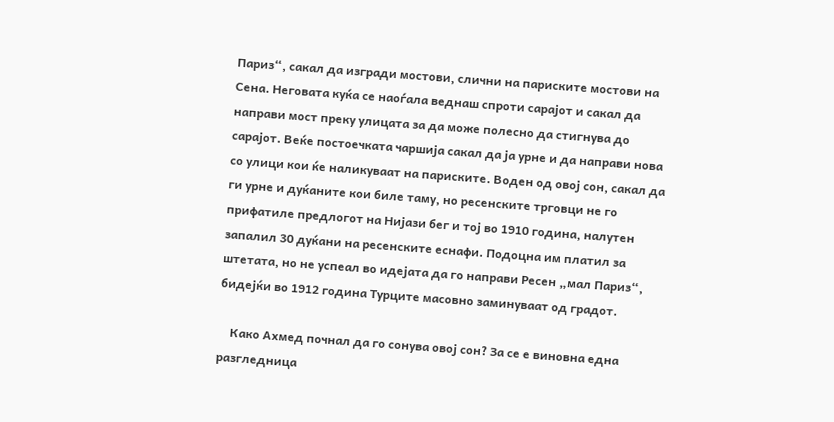Париз“, сакал да изгради мостови, слични на париските мостови на Сена. Неговата куќа се наоѓала веднаш спроти сарајот и сакал да направи мост преку улицата за да може полесно да стигнува до сарајот. Веќе постоечката чаршија сакал да ја урне и да направи нова со улици кои ќе наликуваат на париските. Воден од овој сон, сакал да ги урне и дуќаните кои биле таму, но ресенските трговци не го прифатиле предлогот на Нијази бег и тој во 1910 година, налутен запалил 30 дуќани на ресенските еснафи. Подоцна им платил за штетата, но не успеал во идејата да го направи Ресен „мал Париз“, бидејќи во 1912 година Турците масовно заминуваат од градот.

    Како Ахмед почнал да го сонува овој сон? За се е виновна една разгледница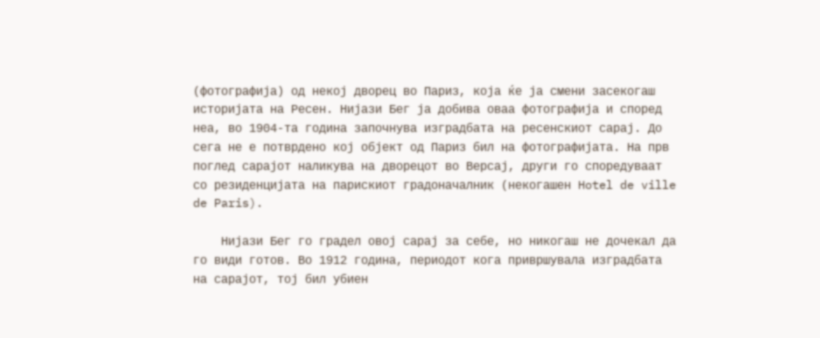(фотографија) од некој дворец во Париз, која ќе ја смени засекогаш историјата на Ресен. Нијази Бег ја добива оваа фотографија и според неа, во 1904-та година започнува изградбата на ресенскиот сарај. До сега не е потврдено кој објект од Париз бил на фотографијата. На прв поглед сарајот наликува на дворецот во Версај, други го споредуваат со резиденцијата на парискиот градоначалник (некогашен Hotel de ville de Paris).

    Нијази Бег го градел овој сарај за себе, но никогаш не дочекал да го види готов. Во 1912 година, периодот кога привршувала изградбата на сарајот, тој бил убиен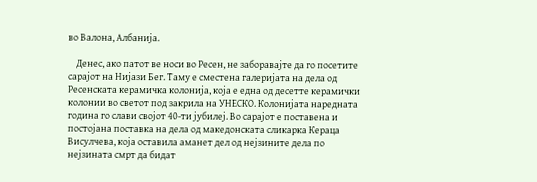во Валона, Албанија.

    Денес, ако патот ве носи во Ресен, не заборавајте да го посетите сарајот на Нијази Бег. Таму е сместена галеријата на дела од Ресенската керамичка колонија, која е една од десетте керамички колонии во светот под закрила на УНЕСКО. Колонијата наредната година го слави својот 40-ти јубилеј. Во сарајот е поставена и постојана поставка на дела од македонската сликарка Кераца Висулчева, која оставила аманет дел од нејзините дела по нејзината смрт да бидат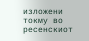изложени токму во ресенскиот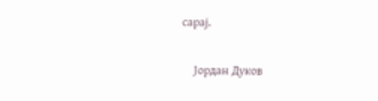сарај.

    Јордан Дуков